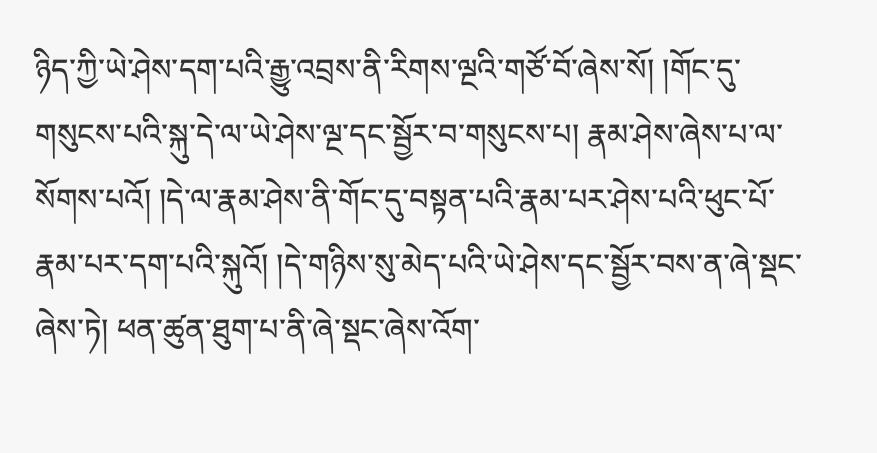ཉིད་ཀྱི་ཡེ་ཤེས་དག་པའི་རྒྱུ་འབྲས་ནི་རིགས་ལྔའི་གཙོ་བོ་ཞེས་སོ། །གོང་དུ་གསུངས་པའི་སྐུ་དེ་ལ་ཡེ་ཤེས་ལྔ་དང་སྦྱོར་བ་གསུངས་པ། རྣམ་ཤེས་ཞེས་པ་ལ་སོགས་པའོ། །དེ་ལ་རྣམ་ཤེས་ནི་གོང་དུ་བསྟན་པའི་རྣམ་པར་ཤེས་པའི་ཕུང་པོ་རྣམ་པར་དག་པའི་སྐུའོ། །དེ་གཉིས་སུ་མེད་པའི་ཡེ་ཤེས་དང་སྦྱོར་བས་ན་ཞེ་སྡང་ཞེས་ཏེ། ཕན་ཚུན་ཐུག་པ་ནི་ཞེ་སྡང་ཞེས་འོག་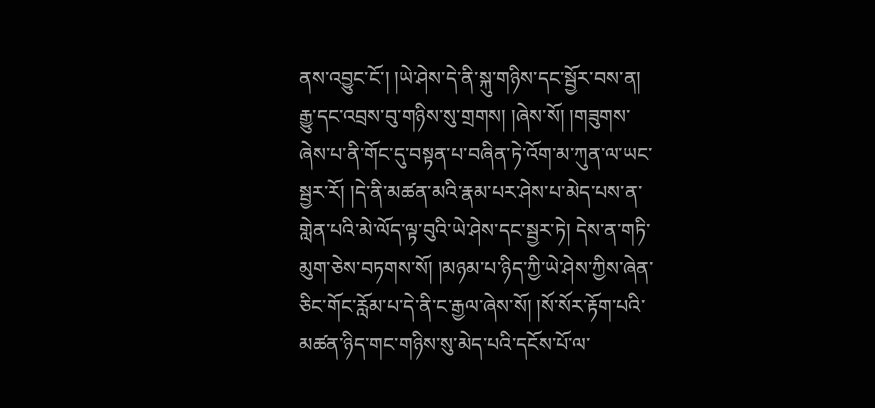ནས་འབྱུང་ངོ་། །ཡེ་ཤེས་དེ་ནི་སྐུ་གཉིས་དང་སྦྱོར་བས་ན། རྒྱུ་དང་འབྲས་བུ་གཉིས་སུ་གྲགས། །ཞེས་སོ། །གཟུགས་ཞེས་པ་ནི་གོང་དུ་བསྟན་པ་བཞིན་ཏེ་འོག་མ་ཀུན་ལ་ཡང་སྦྱར་རོ། །དེ་ནི་མཚན་མའི་རྣམ་པར་ཤེས་པ་མེད་པས་ན་གླེན་པའི་མེ་ལོད་ལྟ་བུའི་ཡེ་ཤེས་དང་སྦྱར་ཏེ། དེས་ན་གཏི་མུག་ཅེས་བཏགས་སོ། །མཉམ་པ་ཉིད་ཀྱི་ཡེ་ཤེས་ཀྱིས་ཞེན་ཅིང་གོང་རློམ་པ་དེ་ནི་ང་རྒྱལ་ཞེས་སོ། །སོ་སོར་རྟོག་པའི་མཚན་ཉིད་གང་གཉིས་སུ་མེད་པའི་དངོས་པོ་ལ་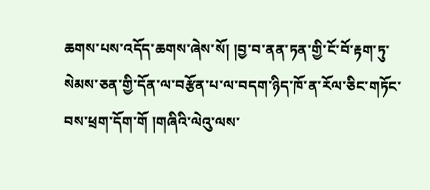ཆགས་པས་འདོད་ཆགས་ཞེས་སོ། །བྱ་བ་ནན་ཏན་གྱི་ངོ་བོ་རྟག་ཏུ་སེམས་ཅན་གྱི་དོན་ལ་བརྩོན་པ་ལ་བདག་ཉིད་ཁོ་ན་རོལ་ཅིང་གཏོང་བས་ཕྲག་དོག་གོ །གཞིའི་ལེའུ་ལས་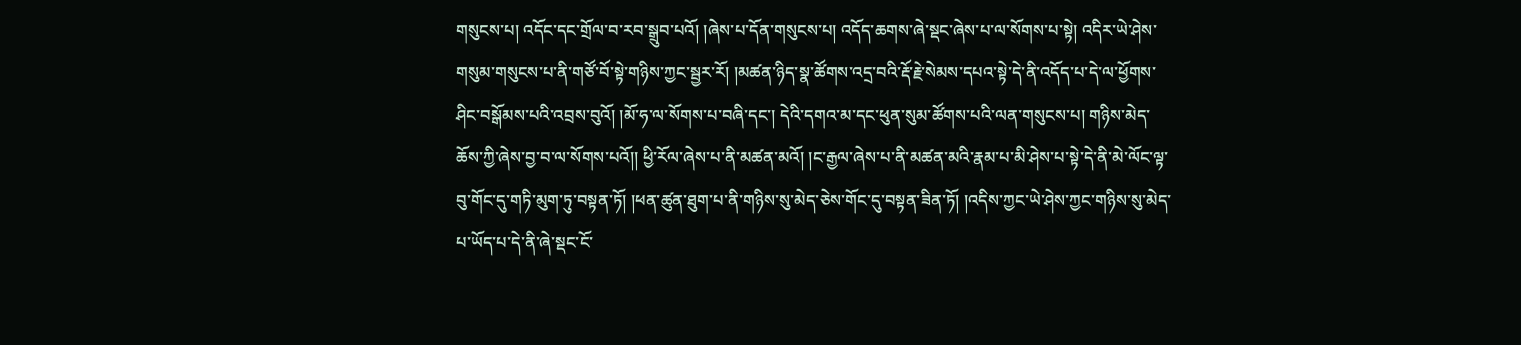གསུངས་པ། འདོང་དང་གྲོལ་བ་རབ་སྒྲུབ་པའོ། །ཞེས་པ་དོན་གསུངས་པ། འདོད་ཆགས་ཞེ་སྡང་ཞེས་པ་ལ་སོགས་པ་སྟེ། འདིར་ཡེ་ཤེས་གསུམ་གསུངས་པ་ནི་གཙོ་བོ་སྟེ་གཉིས་ཀྱང་སྦྱར་རོ། །མཚན་ཉིད་སྣ་ཚོགས་འདྲ་བའི་རྡོ་རྗེ་སེམས་དཔའ་སྟེ་དེ་ནི་འདོད་པ་དེ་ལ་ཕྱོགས་ཤིང་བསྒོམས་པའི་འབྲས་བུའོ། །མོ་ཧ་ལ་སོགས་པ་བཞི་དང་། དེའི་དགའ་མ་དང་ཕུན་སུམ་ཚོགས་པའི་ལན་གསུངས་པ། གཉིས་མེད་ཆོས་ཀྱི་ཞེས་བྱ་བ་ལ་སོགས་པའོ།། ཕྱི་རོལ་ཞེས་པ་ནི་མཚན་མའོ། །ང་རྒྱལ་ཞེས་པ་ནི་མཚན་མའི་རྣམ་པ་མི་ཤེས་པ་སྟེ་དེ་ནི་མེ་ལོང་ལྟ་བུ་གོང་དུ་གཏི་མུག་ཏུ་བསྟན་ཏོ། །ཕན་ཚུན་ཐུག་པ་ནི་གཉིས་སུ་མེད་ཅེས་གོང་དུ་བསྟན་ཟིན་ཏོ། །འདིས་ཀྱང་ཡེ་ཤེས་ཀྱང་གཉིས་སུ་མེད་པ་ཡོད་པ་དེ་ནི་ཞེ་སྡང་ངོ་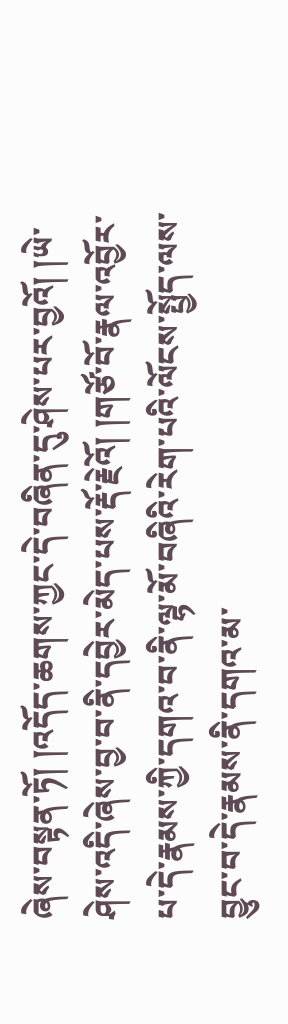ཞེས་བསྟན་ཏོ། །འདོད་ཆགས་ཀྱང་དེ་བཞིན་དུ་ཤེས་པར་བྱའོ། །ཡེ་ཤེས་འདི་ཞེས་བྱ་བ་ནི་དབྱེར་མེད་པས་རྡོ་རྗེའོ། །གཙོ་བོ་རྣལ་འབྱོར་པ་དེ་རྣམས་ཀྱི་དགའ་བ་ནི་ལྷ་མོ་བཞིའི་རེག་པའི་ལོངས་སྤྱོད་ལས་བྱུང་བ་དེ་རྣམས་ནི་དགའ་མ་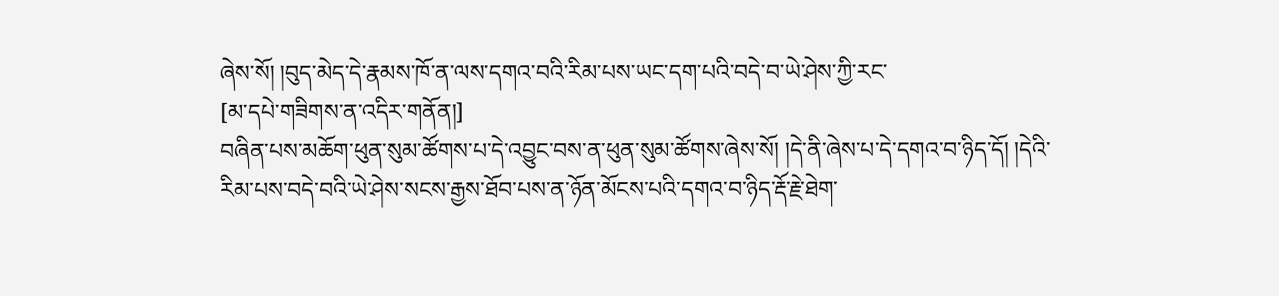ཞེས་སོ། །བུད་མེད་དེ་རྣམས་ཁོ་ན་ལས་དགའ་བའི་རིམ་པས་ཡང་དག་པའི་བདེ་བ་ཡེ་ཤེས་ཀྱི་རང་
[མ་དཔེ་གཟིགས་ན་འདིར་གནོན།]
བཞིན་པས་མཆོག་ཕུན་སུམ་ཚོགས་པ་དེ་འབྱུང་བས་ན་ཕུན་སུམ་ཚོགས་ཞེས་སོ། །དེ་ནི་ཞེས་པ་དེ་དགའ་བ་ཉིད་དོ། །དེའི་རིམ་པས་བདེ་བའི་ཡེ་ཤེས་སངས་རྒྱས་ཐོབ་པས་ན་ཉོན་མོངས་པའི་དགའ་བ་ཉིད་རྡོ་རྗེ་ཐེག་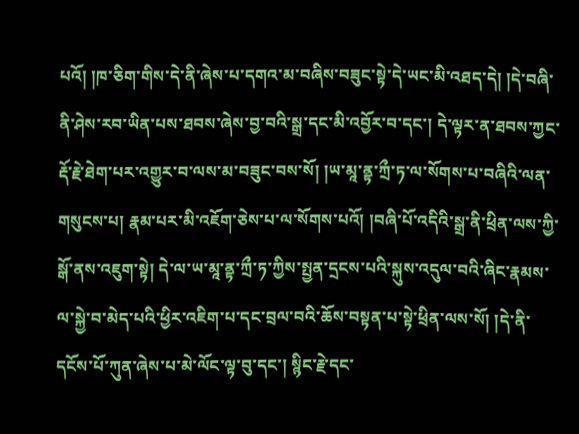པའོ། །ཁ་ཅིག་གིས་དེ་ནི་ཞེས་པ་དགའ་མ་བཞིས་བཟུང་སྟེ་དེ་ཡང་མི་འཐད་དེ། །དེ་བཞི་ནི་ཤེས་རབ་ཡིན་པས་ཐབས་ཞེས་བྱ་བའི་སྒྲ་དང་མི་འབྱོར་བ་དང་། དེ་ལྟར་ན་ཐབས་ཀྱང་རྡོ་རྗེ་ཐེག་པར་འགྱུར་བ་ལས་མ་བཟུང་བས་སོ། །ཡ་མཱ་ནྟ་ཀྲྀ་ཏ་ལ་སོགས་པ་བཞིའི་ལན་གསུངས་པ། རྣམ་པར་མི་འཇོག་ཅེས་པ་ལ་སོགས་པའོ། །བཞི་པོ་འདིའི་སྒྲ་ནི་ཕྲིན་ལས་ཀྱི་སྒོ་ནས་འཇུག་སྟེ། དེ་ལ་ཡ་མཱ་ནྟ་ཀྲྀ་ཏ་ཀྱིས་སྤྱན་དྲངས་པའི་སྐུས་འདུལ་བའི་ཞིང་རྣམས་ལ་སྐྱེ་བ་མེད་པའི་ཕྱིར་འཇིག་པ་དང་བྲལ་བའི་ཆོས་བསྟན་པ་སྟེ་ཕྲིན་ལས་སོ། །དེ་ནི་དངོས་པོ་ཀུན་ཞེས་པ་མེ་ལོང་ལྟ་བུ་དང་། སྙིང་རྗེ་དང་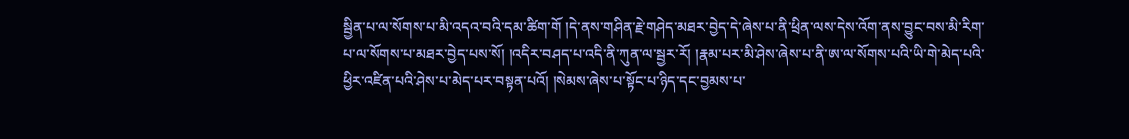སྦྱིན་པ་ལ་སོགས་པ་མི་འདའ་བའི་དམ་ཚིག་གོ །དེ་ནས་གཤིན་རྗེ་གཤེད་མཐར་བྱེད་དེ་ཞེས་པ་ནི་ཕྲིན་ལས་དེས་འོག་ནས་བྱུང་བས་མི་རིག་པ་ལ་སོགས་པ་མཐར་བྱེད་པས་སོ། །འདིར་བཤད་པ་འདི་ནི་ཀུན་ལ་སྦྱར་རོ། །རྣམ་པར་མི་ཤེས་ཞེས་པ་ནི་ཨ་ལ་སོགས་པའི་ཡི་གེ་མེད་པའི་ཕྱིར་འཛིན་པའི་ཤེས་པ་མེད་པར་བསྟན་པའོ། །སེམས་ཞེས་པ་སྟོང་པ་ཉིད་དང་བྱམས་པ་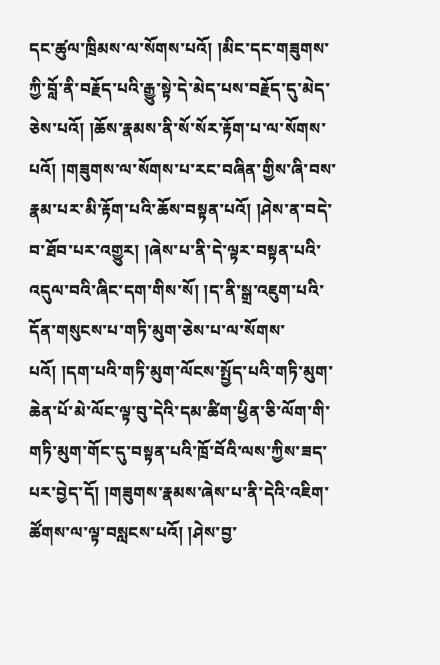དང་ཚུལ་ཁྲིམས་ལ་སོགས་པའོ། །མིང་དང་གཟུགས་ཀྱི་བློ་ནི་བརྗོད་པའི་རྒྱུ་སྟེ་དེ་མེད་པས་བརྗོད་དུ་མེད་ཅེས་པའོ། །ཆོས་རྣམས་ནི་སོ་སོར་རྟོག་པ་ལ་སོགས་པའོ། །གཟུགས་ལ་སོགས་པ་རང་བཞིན་གྱིས་ཞི་བས་རྣམ་པར་མི་རྟོག་པའི་ཆོས་བསྟན་པའོ། །ཤེས་ན་བདེ་བ་ཐོབ་པར་འགྱུར། །ཞེས་པ་ནི་དེ་ལྟར་བསྟན་པའི་འདུལ་བའི་ཞིང་དག་གིས་སོ། །ད་ནི་སྒྲ་འཇུག་པའི་དོན་གསུངས་པ་གཏི་མུག་ཅེས་པ་ལ་སོགས་པའོ། །དག་པའི་གཏི་མུག་ལོངས་སྤྱོད་པའི་གཏི་མུག་ཆེན་པོ་མེ་ལོང་ལྟ་བུ་དེའི་དམ་ཚིག་ཕྱིན་ཅི་ལོག་གི་གཏི་མུག་གོང་དུ་བསྟན་པའི་ཁྲོ་བོའི་ལས་ཀྱིས་ཟད་པར་བྱེད་དོ། །གཟུགས་རྣམས་ཞེས་པ་ནི་དེའི་འཇིག་ཚོགས་ལ་ལྟ་བསླངས་པའོ། །ཤེས་བྱ་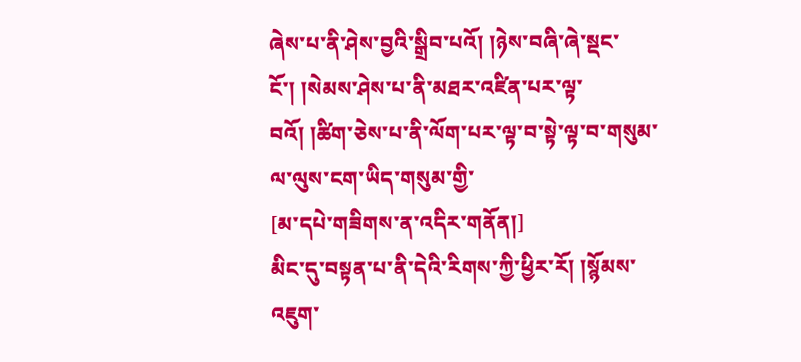ཞེས་པ་ནི་ཤེས་བྱའི་སྒྲིབ་པའོ། །ཉེས་བཞི་ཞེ་སྡང་ངོ་། །སེམས་ཤེས་པ་ནི་མཐར་འཛིན་པར་ལྟ་བའོ། །ཚིག་ཅེས་པ་ནི་ལོག་པར་ལྟ་བ་སྟེ་ལྟ་བ་གསུམ་ལ་ལུས་ངག་ཡིད་གསུམ་གྱི་
[མ་དཔེ་གཟིགས་ན་འདིར་གནོན།]
མིང་དུ་བསྟན་པ་ནི་དེའི་རིགས་ཀྱི་ཕྱིར་རོ། །སྙོམས་འཇུག་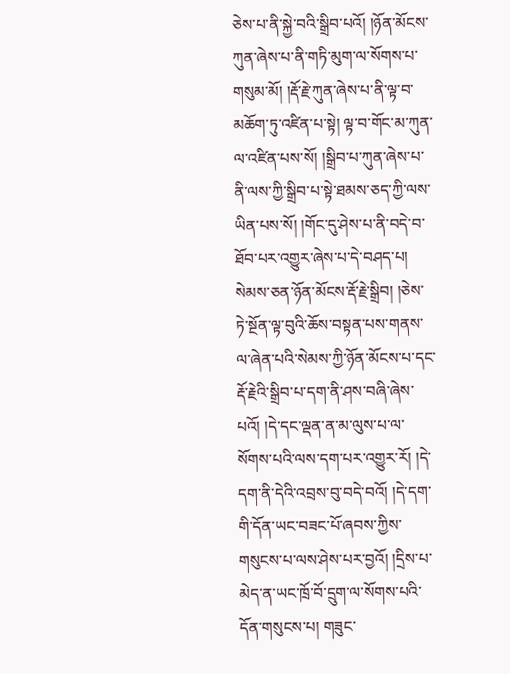ཅེས་པ་ནི་སྐྱེ་བའི་སྒྲིབ་པའོ། །ཉོན་མོངས་ཀུན་ཞེས་པ་ནི་གཏི་མུག་ལ་སོགས་པ་གསུམ་མོ། །རྡོ་རྗེ་ཀུན་ཞེས་པ་ནི་ལྟ་བ་མཆོག་ཏུ་འཛིན་པ་སྟེ། ལྟ་བ་གོང་མ་ཀུན་ལ་འཛིན་པས་སོ། །སྒྲིབ་པ་ཀུན་ཞེས་པ་ནི་ལས་ཀྱི་སྒྲིབ་པ་སྟེ་ཐམས་ཅད་ཀྱི་ལས་ཡིན་པས་སོ། །གོང་དུ་ཤེས་པ་ནི་བདེ་བ་ཐོབ་པར་འགྱུར་ཞེས་པ་དེ་བཤད་པ། སེམས་ཅན་ཉོན་མོངས་རྡོ་རྗེ་སྒྲིབ། །ཅེས་ཏེ་སྔོན་ལྟ་བུའི་ཆོས་བསྟན་པས་གནས་ལ་ཞེན་པའི་སེམས་ཀྱི་ཉོན་མོངས་པ་དང་རྡོ་རྗེའི་སྒྲིབ་པ་དག་ནི་ཤས་བཞི་ཞེས་པའོ། །དེ་དང་ལྡན་ན་མ་ལུས་པ་ལ་སོགས་པའི་ལས་དག་པར་འགྱུར་རོ། །དེ་དག་ནི་དེའི་འབྲས་བུ་བདེ་བའོ། །དེ་དག་གི་དོན་ཡང་བཟང་པོ་ཞབས་ཀྱིས་གསུངས་པ་ལས་ཤེས་པར་བྱའོ། །དྲིས་པ་མེད་ན་ཡང་ཁྲོ་བོ་དྲུག་ལ་སོགས་པའི་དོན་གསུངས་པ། གཟུང་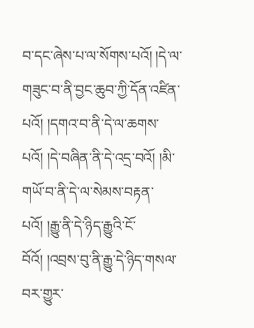བ་དང་ཞེས་པ་ལ་སོགས་པའོ། །དེ་ལ་གཟུང་བ་ནི་བྱང་ཆུབ་ཀྱི་དོན་འཛིན་པའོ། །དགའ་བ་ནི་དེ་ལ་ཆགས་པའོ། །དེ་བཞིན་ནི་དེ་འདྲ་བའོ། །མི་གཡོ་བ་ནི་དེ་ལ་སེམས་བརྟན་པའོ། །རྒྱུ་ནི་དེ་ཉིད་རྒྱུའི་ངོ་བོའོ། །འབྲས་བུ་ནི་རྒྱུ་དེ་ཉིད་གསལ་བར་གྱུར་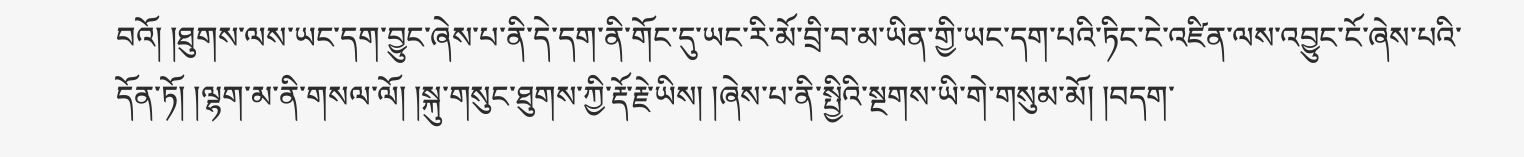བའོ། །ཐུགས་ལས་ཡང་དག་བྱུང་ཞེས་པ་ནི་དེ་དག་ནི་གོང་དུ་ཡང་རི་མོ་བྲི་བ་མ་ཡིན་གྱི་ཡང་དག་པའི་ཏིང་ངེ་འཛིན་ལས་འབྱུང་ངོ་ཞེས་པའི་དོན་ཏོ། །ལྷག་མ་ནི་གསལ་ལོ། །སྐུ་གསུང་ཐུགས་ཀྱི་རྡོ་རྗེ་ཡིས། །ཞེས་པ་ནི་སྤྱིའི་སྔགས་ཡི་གེ་གསུམ་མོ། །བདག་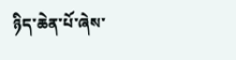ཉིད་ཆེན་པོ་ཞེས་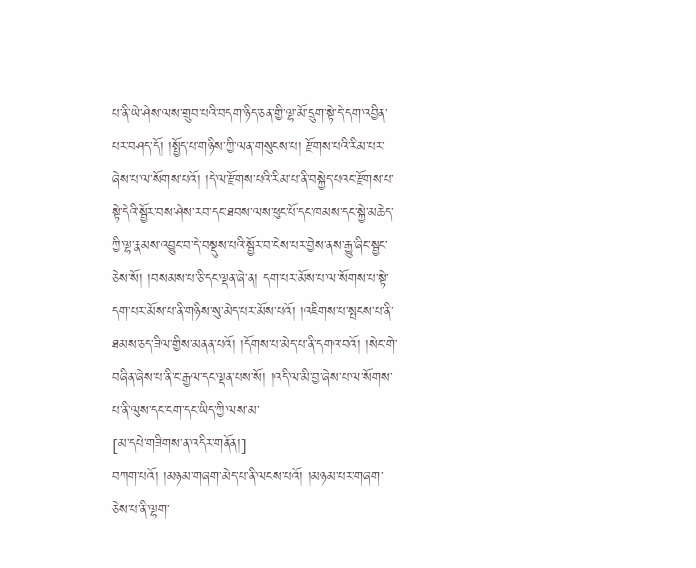པ་ནི་ཡེ་ཤེས་ལས་གྲུབ་པའི་བདག་ཉིད་ཅན་གྱི་ལྷ་མོ་དྲུག་སྟེ་དེ་དག་འབྱིན་པར་བཤད་དོ། །སྤྱོད་པ་གཉིས་ཀྱི་ལན་གསུངས་པ། རྫོགས་པའི་རིམ་པར་ཞེས་པ་ལ་སོགས་པའོ། །དེ་ལ་རྫོགས་པའི་རིམ་པ་ནི་བསྐྱེད་པའང་རྫོགས་པ་སྟེ་དེའི་སྦྱོར་བས་ཤེས་རབ་དང་ཐབས་ལས་ཕུང་པོ་དང་ཁམས་དང་སྐྱེ་མཆེད་ཀྱི་ལྷ་རྣམས་འབྱུང་བ་དེ་བསྡུས་པའི་སྦྱོར་བ་ངེས་པར་བྱེས་ནས་རྒྱུ་ཞིང་སྦྱང་ཅེས་སོ། །བསམས་པ་ཅི་དང་ལྡན་ཞེ་ན། དག་པར་མོས་པ་ལ་སོགས་པ་སྟེ་དག་པར་མོས་པ་ནི་གཉིས་སུ་མེད་པར་མོས་པའོ། །འཇིགས་པ་སྤངས་པ་ནི་ཐམས་ཅད་ཟིལ་གྱིས་མནན་པའོ། །དོགས་པ་མེད་པ་ནི་དགའ་བའོ། །སེང་གེ་བཞིན་ཞེས་པ་ནི་ང་རྒྱལ་དང་ལྡན་པས་སོ། །འདི་ལ་མི་བྱ་ཞེས་པ་ལ་སོགས་པ་ནི་ལུས་དང་ངག་དང་ཡིད་ཀྱི་ལས་མ་
[མ་དཔེ་གཟིགས་ན་འདིར་གནོན།]
བཀག་པའོ། །མཉམ་གཞག་མེད་པ་ནི་ལངས་པའོ། །མཉམ་པར་གཞག་ཅེས་པ་ནི་ལྷག་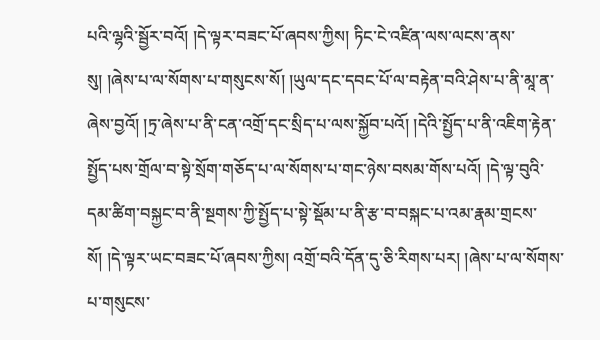པའི་ལྷའི་སྦྱོར་བའོ། །དེ་ལྟར་བཟང་པོ་ཞབས་ཀྱིས། ཏིང་ངེ་འཛིན་ལས་ལངས་ནས་སུ། །ཞེས་པ་ལ་སོགས་པ་གསུངས་སོ། །ཡུལ་དང་དབང་པོ་ལ་བརྟེན་བའི་ཤེས་པ་ནི་མཱ་ན་ཞེས་བྱའོ། །ཏྲ་ཞེས་པ་ནི་ངན་འགྲོ་དང་སྲིད་པ་ལས་སྐྱོབ་པའོ། །དེའི་སྤྱོད་པ་ནི་འཇིག་རྟེན་སྤྱོད་པས་གྲོལ་བ་སྟེ་སྲོག་གཅོད་པ་ལ་སོགས་པ་གང་ཉེས་བསམ་གོས་པའོ། །དེ་ལྟ་བུའི་དམ་ཚིག་བསྐྱང་བ་ནི་སྔགས་ཀྱི་སྤྱོད་པ་སྟེ་སྡོམ་པ་ནི་རྩ་བ་བསྐང་པ་འམ་རྣམ་གྲངས་སོ། །དེ་ལྟར་ཡང་བཟང་པོ་ཞབས་ཀྱིས། འགྲོ་བའི་དོན་དུ་ཅི་རིགས་པར། །ཞེས་པ་ལ་སོགས་པ་གསུངས་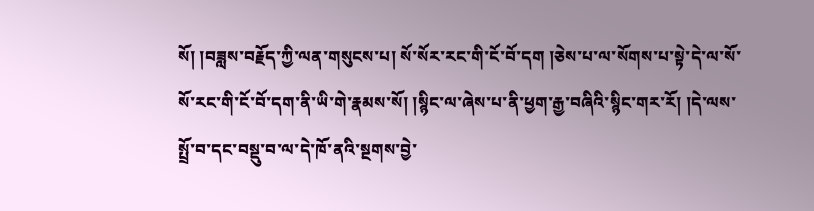སོ། །བཟླས་བརྗོད་ཀྱི་ལན་གསུངས་པ། སོ་སོར་རང་གི་ངོ་བོ་དག །ཅེས་པ་ལ་སོགས་པ་སྟེ་དེ་ལ་སོ་སོ་རང་གི་ངོ་བོ་དག་ནི་ཡི་གེ་རྣམས་སོ། །སྙིང་ལ་ཞེས་པ་ནི་ཕྱག་རྒྱ་བཞིའི་སྙིང་གར་རོ། །དེ་ལས་སྤྲོ་བ་དང་བསྡུ་བ་ལ་དེ་ཁོ་ནའི་སྔགས་བྱེ་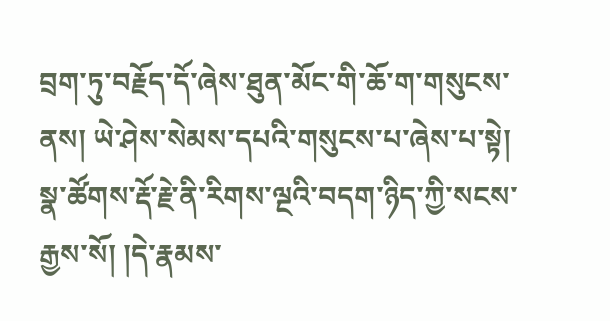བྲག་ཏུ་བརྗོད་དོ་ཞེས་ཐུན་མོང་གི་ཆོ་ག་གསུངས་ནས། ཡེ་ཤེས་སེམས་དཔའི་གསུངས་པ་ཞེས་པ་སྟེ། སྣ་ཚོགས་རྡོ་རྗེ་ནི་རིགས་ལྔའི་བདག་ཉིད་ཀྱི་སངས་རྒྱས་སོ། །དེ་རྣམས་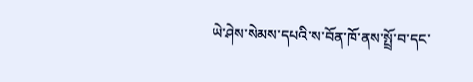ཡེ་ཤེས་སེམས་དཔའི་ས་བོན་ཁོ་ནས་སྤྲོ་བ་དང་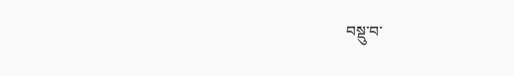བསྡུ་བ་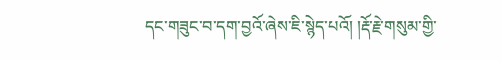དང་གཟུང་བ་དག་བྱའོ་ཞེས་ཇི་སྙེད་པའོ། །རྡོ་རྗེ་གསུམ་གྱི་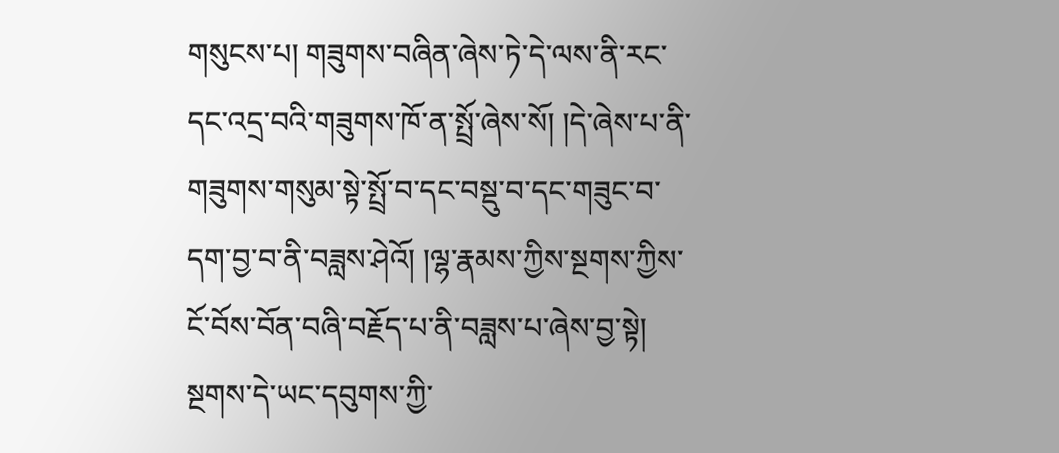གསུངས་པ། གཟུགས་བཞིན་ཞེས་ཏེ་དེ་ལས་ནི་རང་དང་འདྲ་བའི་གཟུགས་ཁོ་ན་སྤྲོ་ཞེས་སོ། །དེ་ཞེས་པ་ནི་གཟུགས་གསུམ་སྟེ་སྤྲོ་བ་དང་བསྡུ་བ་དང་གཟུང་བ་དག་བྱ་བ་ནི་བཟླས་ཤེའོ། །ལྷ་རྣམས་ཀྱིས་སྔགས་ཀྱིས་ངོ་བོས་བོན་བཞི་བརྗོད་པ་ནི་བཟླས་པ་ཞེས་བྱ་སྟེ། སྔགས་དེ་ཡང་དབུགས་ཀྱི་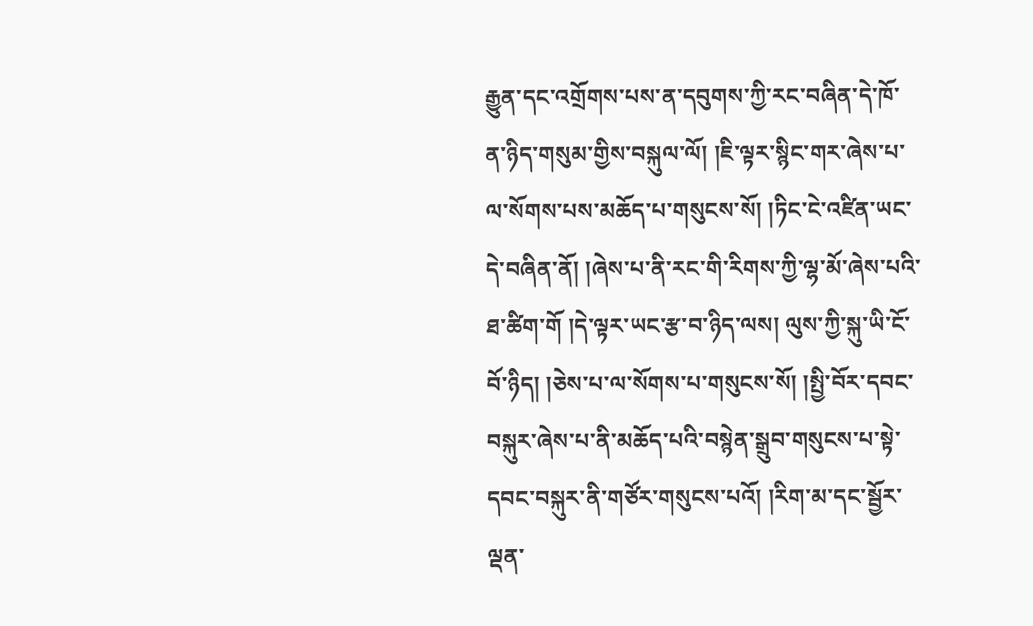རྒྱུན་དང་འགྲོགས་པས་ན་དབུགས་ཀྱི་རང་བཞིན་དེ་ཁོ་ན་ཉིད་གསུམ་གྱིས་བསྐུལ་ལོ། །ཇི་ལྟར་སྙིང་གར་ཞེས་པ་ལ་སོགས་པས་མཆོད་པ་གསུངས་སོ། །ཏིང་ངེ་འཛིན་ཡང་དེ་བཞིན་ནོ། །ཞེས་པ་ནི་རང་གི་རིགས་ཀྱི་ལྷ་མོ་ཞེས་པའི་ཐ་ཚིག་གོ །དེ་ལྟར་ཡང་རྩ་བ་ཉིད་ལས། ལུས་ཀྱི་སྐུ་ཡི་ངོ་བོ་ཉིད། །ཅེས་པ་ལ་སོགས་པ་གསུངས་སོ། །སྤྱི་བོར་དབང་བསྐུར་ཞེས་པ་ནི་མཆོད་པའི་བསྙེན་སྒྲུབ་གསུངས་པ་སྟེ་དབང་བསྐུར་ནི་གཙོར་གསུངས་པའོ། །རིག་མ་དང་སྦྱོར་ལྡན་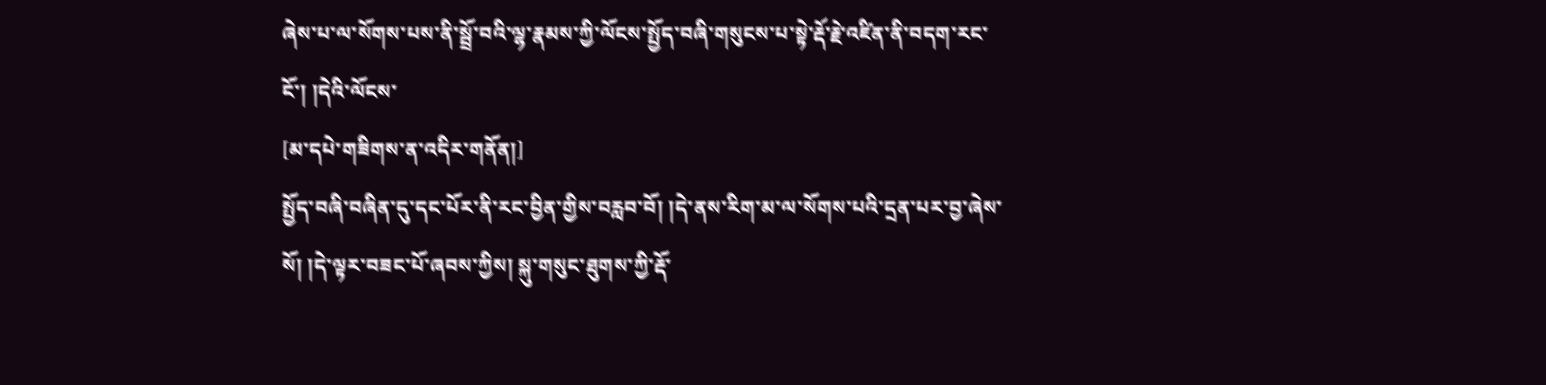ཞེས་པ་ལ་སོགས་པས་ནི་སྦྲོ་བའི་ལྷ་རྣམས་ཀྱི་ལོངས་སྤྱོད་བཞི་གསུངས་པ་སྟེ་རྡོ་རྗེ་འཛིན་ནི་བདག་རང་ངོ་། །དེའི་ལོངས་
[མ་དཔེ་གཟིགས་ན་འདིར་གནོན།]
སྤྱོད་བཞི་བཞིན་དུ་དང་པོར་ནི་རང་བྱིན་གྱིས་བརླབ་བོ། །དེ་ནས་རིག་མ་ལ་སོགས་པའི་དྲན་པར་བྱ་ཞེས་སོ། །དེ་ལྟར་བཟང་པོ་ཞབས་ཀྱིས། སྐུ་གསུང་ཐུགས་ཀྱི་རྡོ་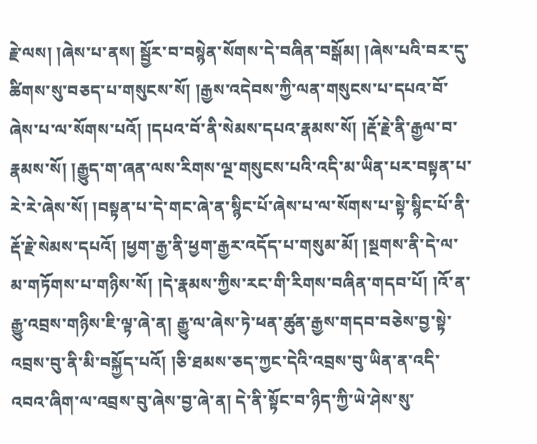རྗེ་ལས། །ཞེས་པ་ནས། སྦྱོར་བ་བསྙེན་སོགས་དེ་བཞིན་བསྒོམ། །ཞེས་པའི་བར་དུ་ཚིགས་སུ་བཅད་པ་གསུངས་སོ། །རྒྱས་འདེབས་ཀྱི་ལན་གསུངས་པ་དཔའ་བོ་ཞེས་པ་ལ་སོགས་པའོ། །དཔའ་བོ་ནི་སེམས་དཔའ་རྣམས་སོ། །རྡོ་རྗེ་ནི་རྒྱལ་བ་རྣམས་སོ། །རྒྱུད་ག་ཞན་ལས་རིགས་ལྔ་གསུངས་པའི་འདི་མ་ཡིན་པར་བསྟན་པ་རེ་རེ་ཞེས་སོ། །བསྟན་པ་དེ་གང་ཞེ་ན་སྙིང་པོ་ཞེས་པ་ལ་སོགས་པ་སྟེ་སྙིང་པོ་ནི་རྡོ་རྗེ་སེམས་དཔའོ། །ཕྱག་རྒྱ་ནི་ཕྱག་རྒྱར་འདོད་པ་གསུམ་མོ། །སྔགས་ནི་དེ་ལ་མ་གཏོགས་པ་གཉིས་སོ། །དེ་རྣམས་ཀྱིས་རང་གི་རིགས་བཞིན་གདབ་པོ། །འོ་ན་རྒྱུ་འབྲས་གཉིས་ཇི་ལྟ་ཞེ་ན། རྒྱུ་ལ་ཞེས་ཏེ་ཕན་ཚུན་རྒྱས་གདབ་བཅེས་བྱ་སྟེ་འབྲས་བུ་ནི་མི་བསྐྱོད་པའོ། །ཅི་ཐམས་ཅད་ཀྱང་དེའི་འབྲས་བུ་ཡིན་ན་འདི་འབའ་ཞིག་ལ་འབྲས་བུ་ཞེས་བྱ་ཞེ་ན། དེ་ནི་སྟོང་བ་ཉིད་ཀྱི་ཡེ་ཤེས་སུ་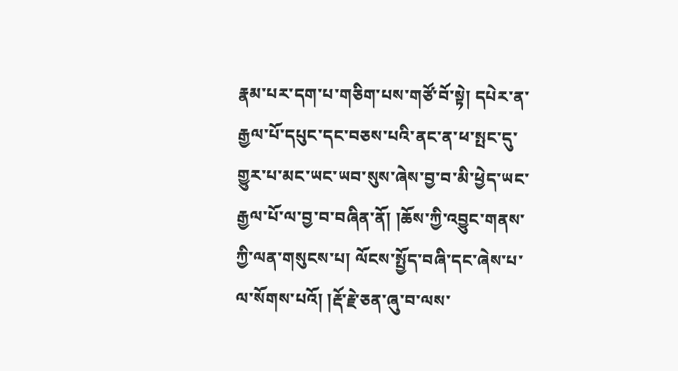རྣམ་པར་དག་པ་གཅིག་པས་གཙོ་བོ་སྟེ། དཔེར་ན་རྒྱལ་པོ་དཔུང་དང་བཅས་པའི་ནང་ན་ཕ་སྤང་དུ་གྱུར་པ་མང་ཡང་ཡབ་སུས་ཞེས་བྱ་བ་མི་ཕྱེད་ཡང་རྒྱལ་པོ་ལ་བྱ་བ་བཞིན་ནོ། །ཆོས་ཀྱི་འབྱུང་གནས་ཀྱི་ལན་གསུངས་པ། ལོངས་སྤྱོད་བཞི་དང་ཞེས་པ་ལ་སོགས་པའོ། །རྡོ་རྗེ་ཅན་ཞུ་བ་ལས་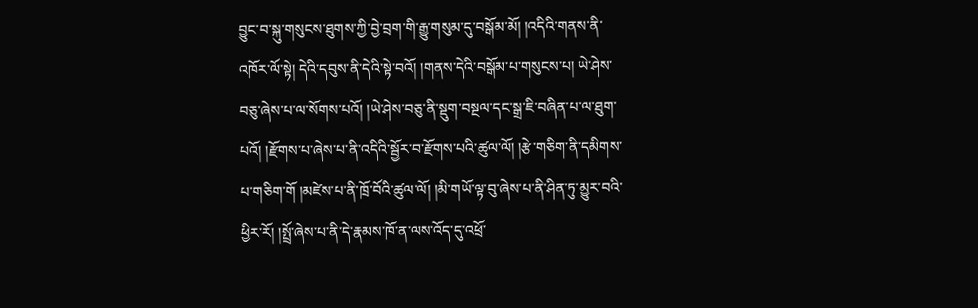བྱུང་བ་སྐུ་གསུངས་ཐུགས་ཀྱི་བྱེ་བྲག་གི་རྒྱུ་གསུམ་དུ་བསྒོམ་མོ། །འདིའི་གནས་ནི་འཁོར་ལོ་སྟེ། དེའི་དབུས་ནི་དེའི་སྟེ་བའོ། །གནས་དེའི་བསྒོམ་པ་གསུངས་པ། ཡེ་ཤེས་བཅུ་ཞེས་པ་ལ་སོགས་པའོ། །ཡེ་ཤེས་བཅུ་ནི་སྡུག་བསྔལ་དང་སྒྲ་ཇི་བཞིན་པ་ལ་ཐུག་པའོ། །རྫོགས་པ་ཞེས་པ་ནི་འདིའི་སྦྱོར་བ་རྫོགས་པའི་ཚུལ་ལོ། །རྩེ་གཅིག་ནི་དམིགས་པ་གཅིག་གོ །མཛེས་པ་ནི་ཁྲོ་བོའི་ཚུལ་ལོ། །མི་གཡོ་ལྟ་བུ་ཞེས་པ་ནི་ཤིན་ཏུ་མྱུར་བའི་ཕྱིར་རོ། །སྤྲོ་ཞེས་པ་ནི་དེ་རྣམས་ཁོ་ན་ལས་འོད་དུ་འཕྲོ་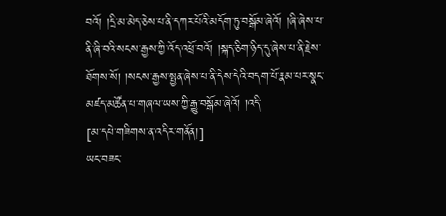བའོ། །དྲི་མ་མེད་ཅེས་པ་ནི་དཀར་པོའི་མདོག་ཏུ་བསྒོམ་ཞེའོ། །ཞི་ཞེས་པ་ནི་ཞི་བའི་སངས་རྒྱས་ཀྱི་འོད་འཕྲོ་བའོ། །སྐད་ཅིག་ཉིད་དུ་ཞེས་པ་ནི་རྗེས་ཐོགས་སོ། །སངས་རྒྱས་སྤྱན་ཞེས་པ་ནི་དེས་དེའི་བདག་པོ་རྣམ་པར་སྣང་མཛད་མཚོན་པ་གཞལ་ཡས་ཀྱི་རྒྱུ་བསྒོམ་ཞེའོ། །འདི་
[མ་དཔེ་གཟིགས་ན་འདིར་གནོན།]
ཡང་བཟང་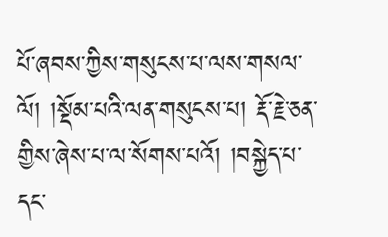པོ་ཞབས་ཀྱིས་གསུངས་པ་ལས་གསལ་ལོ། །སྡོམ་པའི་ལན་གསུངས་པ། རྡོ་རྗེ་ཅན་གྱིས་ཞེས་པ་ལ་སོགས་པའོ། །བསྐྱེད་པ་དང་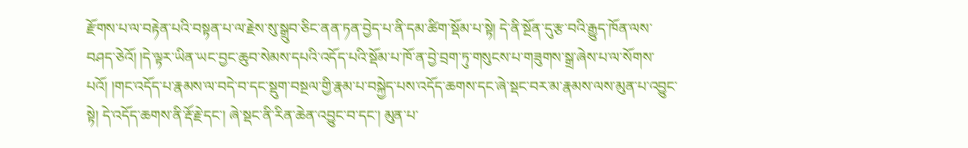རྫོགས་པ་ལ་བརྟེན་པའི་བསྟན་པ་ལ་རྗེས་སུ་སྒྲུབ་ཅིང་ནན་ཏན་བྱེད་པ་ནི་དམ་ཚིག་སྡོམ་པ་སྟེ། དེ་ནི་སྔོན་དུ་རྩ་བའི་རྒྱུད་ཁོན་ལས་བཤད་ཅེའོ། །དེ་ལྟར་ཡིན་ཡང་བྱང་ཆུབ་སེམས་དཔའི་འདོད་པའི་སྡོམ་པ་ཁོ་ན་བྱེ་བྲག་ཏུ་གསུངས་པ་གཟུགས་སྒྲ་ཞེས་པ་ལ་སོགས་པའོ། །གང་འདོད་པ་རྣམས་ལ་བདེ་བ་དང་སྡུག་བསྔལ་གྱི་རྣམ་པ་བསྐྱེད་པས་འདོད་ཆགས་དང་ཞེ་སྡང་བར་མ་རྣམས་ལས་མུན་པ་འབྱུང་སྟེ། དེ་འདོད་ཆགས་ནི་རྡོ་རྗེ་དང་། ཞེ་སྡང་ནི་རིན་ཆེན་འབྱུང་བ་དང་། མུན་པ་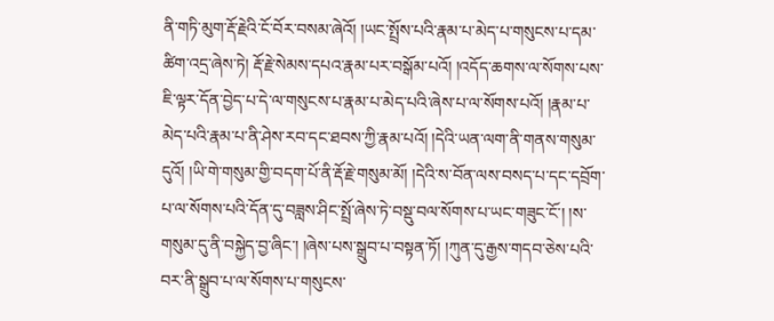ནི་གཏི་མུག་རྡོ་རྗེའི་ངོ་བོར་བསམ་ཞེའོ། །ཡང་སྤྲོས་པའི་རྣམ་པ་མེད་པ་གསུངས་པ་དམ་ཚིག་འདྲ་ཞེས་ཏེ། རྡོ་རྗེ་སེམས་དཔའ་རྣམ་པར་བསྒོམ་པའོ། །འདོད་ཆགས་ལ་སོགས་པས་ཇི་ལྟར་དོན་བྱེད་པ་དེ་ལ་གསུངས་པ་རྣམ་པ་མེད་པའི་ཞེས་པ་ལ་སོགས་པའོ། །རྣམ་པ་མེད་པའི་རྣམ་པ་ནི་ཤེས་རབ་དང་ཐབས་ཀྱི་རྣམ་པའོ། །དེའི་ཡན་ལག་ནི་གནས་གསུམ་དུའོ། །ཡི་གེ་གསུམ་གྱི་བདག་པོ་ནི་རྡོ་རྗེ་གསུམ་མོ། །དེའི་ས་བོན་ལས་བསད་པ་དང་དབྲོག་པ་ལ་སོགས་པའི་དོན་དུ་བཟླས་ཤིང་སྤྲོ་ཞེས་ཏེ་བསྡུ་བལ་སོགས་པ་ཡང་གཟུང་ངོ་། །ས་གསུམ་དུ་ནི་བསྐྱེད་བྱ་ཞིང་། །ཞེས་པས་སྒྲུབ་པ་བསྟན་ཏོ། །ཀུན་དུ་རྒྱས་གདབ་ཅེས་པའི་བར་ནི་སྒྲུབ་པ་ལ་སོགས་པ་གསུངས་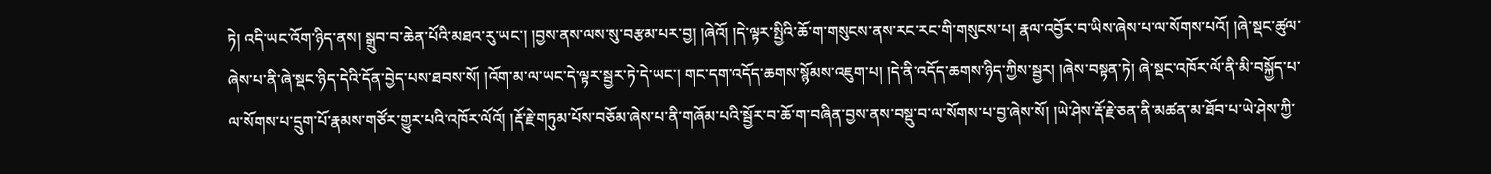ཏེ། འདི་ཡང་འོག་ཉིད་ནས། སྒྲུབ་བ་ཆེན་པོའི་མཐའ་རུ་ཡང་། །བྱས་ནས་ལས་སུ་བརྩམ་པར་བྱ། །ཞེའོ། །དེ་ལྟར་སྤྱིའི་ཆོ་ག་གསུངས་ནས་རང་རང་གི་གསུངས་པ། རྣལ་འབྱོར་བ་ཡིས་ཞེས་པ་ལ་སོགས་པའོ། །ཞེ་སྡང་ཚུལ་ཞེས་པ་ནི་ཞེ་སྡང་ཉིད་དེའི་དོན་བྱེད་པས་ཐབས་སོ། །འོག་མ་ལ་ཡང་དེ་ལྟར་སྦྱར་ཏེ་དེ་ཡང་། གང་དག་འདོད་ཆགས་སྙོམས་འཇུག་པ། །དེ་ནི་འདོད་ཆགས་ཉིད་ཀྱིས་སྦྱར། །ཞེས་བསྟན་ཏེ། ཞེ་སྡང་འཁོར་ལོ་ནི་མི་བསྐྱོད་པ་ལ་སོགས་པ་དྲུག་པོ་རྣམས་གཙོར་གྱུར་པའི་འཁོར་ལོའོ། །རྡོ་རྗེ་གཏུམ་པོས་བཅོམ་ཞེས་པ་ནི་གཞོམ་པའི་སྦྱོར་བ་ཆོ་ག་བཞིན་བྱས་ནས་བསྡུ་བ་ལ་སོགས་པ་བྱ་ཞེས་སོ། །ཡེ་ཤེས་རྡོ་རྗེ་ཅན་ནི་མཚན་མ་ཐོབ་པ་ཡེ་ཤེས་ཀྱི་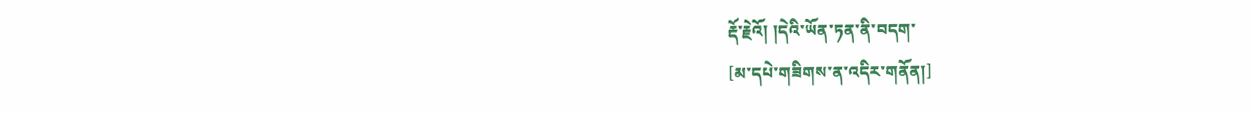རྡོ་རྗེའོ། །དེའི་ཡོན་ཏན་ནི་བདག་
[མ་དཔེ་གཟིགས་ན་འདིར་གནོན།]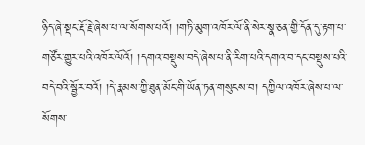ཉིད་ཞེ་སྡང་རྡོ་རྗེ་ཞེས་པ་ལ་སོགས་པའོ། །གཏི་མུག་འཁོར་ལོ་ནི་སེར་སྣ་ཅན་གྱི་དོན་དུ་རྟག་པ་གཙོར་གྱུར་པའི་འཁོར་ལོའོ། །དགའ་བསྡུས་བདེ་ཞེས་པ་ནི་རིག་པའི་དགའ་བ་དང་བསྡུས་པའི་བདེ་བའི་སྦྱོར་བའོ། །དེ་རྣམས་ཀྱི་ཐུན་མོང་གི་ཡོན་ཏན་གསུངས་བ། དཀྱིལ་འཁོར་ཞེས་པ་ལ་སོགས་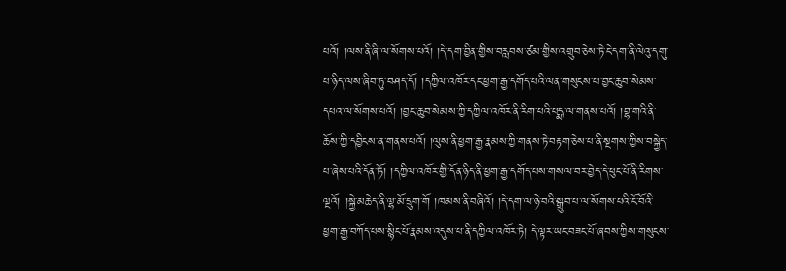པའོ། །ལས་ནི་ཞི་ལ་སོགས་པའོ། །དེ་དག་བྱིན་གྱིས་བརླབས་ཙམ་གྱིས་འགྲུབ་ཅེས་ཏེ་ངེ་དག་ནི་ལེའུ་དགུ་པ་ཉིད་ལས་ཞིབ་ཏུ་བཤད་དོ། །དཀྱིལ་འཁོར་དང་ཕྱག་རྒྱ་དགོད་པའི་ལན་གསུངས་པ་བྱང་ཆུབ་སེམས་དཔའ་ལ་སོགས་པའོ། །བྱང་ཆུབ་སེམས་ཀྱི་དཀྱིལ་འཁོར་ནི་རིག་པའི་པདྨ་ལ་གནས་པའོ། །བྷ་གའི་ནི་ཆོས་ཀྱི་དབྱིངས་ན་གནས་པའོ། །ལུས་ནི་ཕྱག་རྒྱ་རྣམས་ཀྱི་གནས་ཏེ་བརྟག་ཅེས་པ་ནི་སྔགས་ཀྱིས་བསྐྱེད་པ་ཞེས་པའི་དོན་ཏོ། །དཀྱིལ་འཁོར་གྱི་དོན་ཉིད་ནི་ཕྱག་རྒྱ་དགོད་པས་གསལ་བར་བྱེད་དེ་ཕུང་པོ་ནི་རིགས་ལྔའོ། །སྐྱེ་མཆེད་ནི་ལྷ་མོ་དྲུག་གོ །ཁམས་ནི་བཞིའོ། །དེ་དག་ལ་ཉེ་བའི་སྒྲུབ་པ་ལ་སོགས་པའི་ངོ་བོའི་ཕྱག་རྒྱ་བཀོད་པས་སྙིང་པོ་རྣམས་འདུས་པ་ནི་དཀྱིལ་འཁོར་ཏེ། དེ་ལྟར་ཡང་བཟང་པོ་ཞབས་ཀྱིས་གསུངས་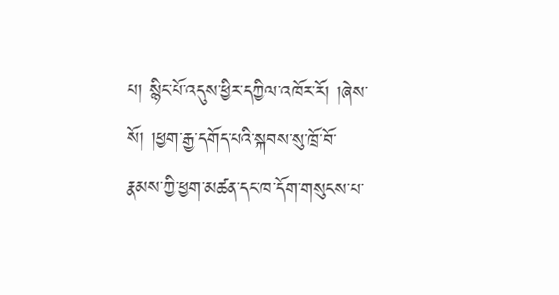པ། སྙིང་པོ་འདུས་ཕྱིར་དཀྱིལ་འཁོར་རོ། །ཞེས་སོ། །ཕྱག་རྒྱ་དགོད་པའི་སྐབས་སུ་ཁྲོ་བོ་རྣམས་ཀྱི་ཕྱག་མཚན་དང་ཁ་དོག་གསུངས་པ་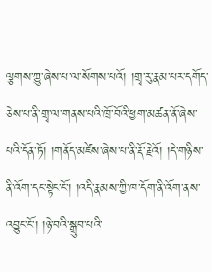ལྕགས་ཀྱུ་ཞེས་པ་ལ་སོགས་པའོ། །གྲྭ་རུ་རྣམ་པར་དགོད་ཅེས་པ་ནི་གྲྭ་ལ་གནས་པའི་ཁྲོ་བོའི་ཕྱག་མཚན་ནོ་ཞེས་པའི་དོན་ཏོ། །གནོད་མཛེས་ཞེས་པ་ནི་རྡོ་རྗེའོ། །དེ་གཉིས་ནི་འོག་དང་སྟེང་ངོ་། །འདི་རྣམས་ཀྱི་ཁ་དོག་ནི་འོག་ནས་འབྱུང་ངོ་། །ཉེ་བའི་སྒྲུབ་པའི་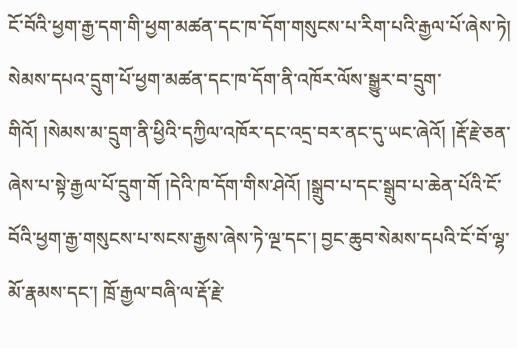ངོ་བོའི་ཕྱག་རྒྱ་དག་གི་ཕྱག་མཚན་དང་ཁ་དོག་གསུངས་པ་རིག་པའི་རྒྱལ་པོ་ཞེས་ཏེ། སེམས་དཔའ་དྲུག་པོ་ཕྱག་མཚན་དང་ཁ་དོག་ནི་འཁོར་ལོས་སྒྱུར་བ་དྲུག་གིའོ། །སེམས་མ་དྲུག་ནི་ཕྱིའི་དཀྱིལ་འཁོར་དང་འདྲ་བར་ནང་དུ་ཡང་ཞེའོ། །རྡོ་རྗེ་ཅན་ཞེས་པ་སྟེ་རྒྱལ་པོ་དྲུག་གོ །དེའི་ཁ་དོག་གིས་ཤེའོ། །སྒྲུབ་པ་དང་སྒྲུབ་པ་ཆེན་པོའི་ངོ་བོའི་ཕྱག་རྒྱ་གསུངས་པ་སངས་རྒྱས་ཞེས་ཏེ་ལྔ་དང་། བྱང་ཆུབ་སེམས་དཔའི་ངོ་བོ་ལྷ་མོ་རྣམས་དང་། ཁྲོ་རྒྱལ་བཞི་ལ་རྡོ་རྗེ་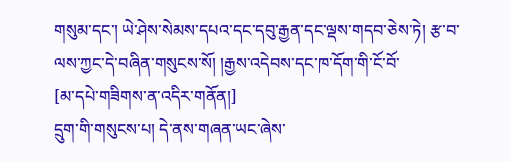གསུམ་དང་། ཡེ་ཤེས་སེམས་དཔའ་དང་དབུ་རྒྱན་དང་ལྡས་གདབ་ཅེས་ཏེ། རྩ་བ་ལས་ཀྱང་དེ་བཞིན་གསུངས་སོ། །རྒྱས་འདེབས་དང་ཁ་དོག་གི་ངོ་བོ་
[མ་དཔེ་གཟིགས་ན་འདིར་གནོན།]
དྲུག་གི་གསུངས་པ། དེ་ནས་གཞན་ཡང་ཞེས་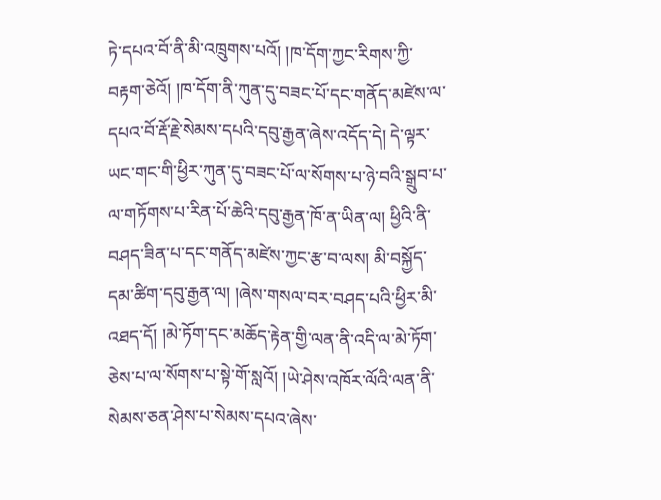ཏེ་དཔའ་བོ་ནི་མི་འཁྲུགས་པའོ། །ཁ་དོག་ཀྱང་རིགས་ཀྱི་བརྟག་ཅེའོ། །ཁ་དོག་ནི་ཀུན་དུ་བཟང་པོ་དང་གནོད་མཛེས་ལ་དཔའ་བོ་རྡོ་རྗེ་སེམས་དཔའི་དབུ་རྒྱན་ཞེས་འདོད་དེ། དེ་ལྟར་ཡང་གང་གི་ཕྱིར་ཀུན་དུ་བཟང་པོ་ལ་སོགས་པ་ཉེ་བའི་སྒྲུབ་པ་ལ་གཏོགས་པ་རིན་པོ་ཆེའི་དབུ་རྒྱན་ཁོ་ན་ཡིན་ལ། ཕྱིའི་ནི་བཤད་ཟིན་པ་དང་གནོད་མཛེས་ཀྱང་རྩ་བ་ལས། མི་བསྐྱོད་དམ་ཚིག་དབུ་རྒྱན་ལ། །ཞེས་གསལ་བར་བཤད་པའི་ཕྱིར་མི་འཐད་དོ། །མེ་ཏོག་དང་མཆོད་རྟེན་གྱི་ལན་ནི་འདི་ལ་མེ་ཏོག་ཅེས་པ་ལ་སོགས་པ་སྟེ་གོ་སླའོ། །ཡེ་ཤེས་འཁོར་ལོའི་ལན་ནི་སེམས་ཅན་ཤེས་པ་སེམས་དཔའ་ཞེས་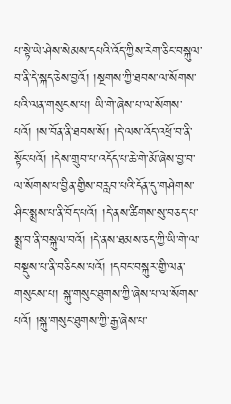པ་སྟེ་ཡེ་ཤེས་སེམས་དཔའི་འོད་ཀྱིས་རེག་ཅིང་བསྐུལ་བ་ནི་དེ་སྐད་ཅེས་བྱའོ། །སྔགས་ཀྱི་ཐབས་ལ་སོགས་པའི་ལན་གསུངས་པ། ཡི་གེ་ཞེས་པ་ལ་སོགས་པའོ། །ས་བོན་ནི་ཐབས་སོ། །དེ་ལས་འོད་འཕྲོ་བ་ནི་སྟོང་པའོ། །དེས་གྲུབ་པ་འདོད་པ་ཆེ་གེ་མོ་ཞེས་བྱ་བ་ལ་སོགས་པ་བྱིན་གྱིས་བརླབ་པའི་དོན་དུ་གཤེགས་ཤིང་སྨྲས་པ་ནི་བོད་པའོ། །དེ་ནས་ཚིགས་སུ་བཅད་པ་སྨྲ་བ་ནི་བསྐུལ་བའོ། །དེ་ནས་ཐམས་ཅད་ཀྱི་ཡི་གེ་ལ་བསྡུས་པ་ནི་བཅིངས་པའོ། །དབང་བསྐུར་གྱི་ལན་གསུངས་པ། སྐུ་གསུང་ཐུགས་ཀྱི་ཞེས་པ་ལ་སོགས་པའོ། །སྐུ་གསུང་ཐུགས་ཀྱི་རྒྱ་ཞེས་པ་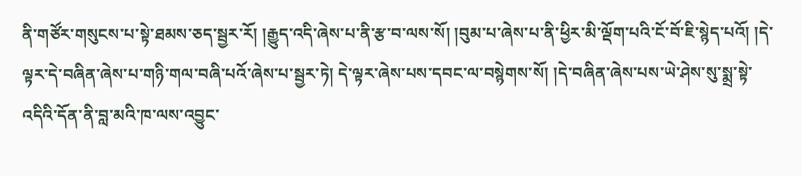ནི་གཙོར་གསུངས་པ་སྟེ་ཐམས་ཅད་སྦྱར་རོ། །རྒྱུད་འདི་ཞེས་པ་ནི་རྩ་བ་ལས་སོ། །བུམ་པ་ཞེས་པ་ནི་ཕྱིར་མི་ལྡོག་པའི་ངོ་བོ་ཇི་སྙེད་པའོ། །དེ་ལྟར་དེ་བཞིན་ཞེས་པ་གཉི་གལ་བཞི་པའོ་ཞེས་པ་སྦྱར་ཏེ། དེ་ལྟར་ཞེས་པས་དབང་ལ་བསྙེགས་སོ། །དེ་བཞིན་ཞེས་པས་ཡེ་ཤེས་སུ་སྨྲ་སྟེ་འདིའི་དོན་ནི་བླ་མའི་ཁ་ལས་འབྱུང་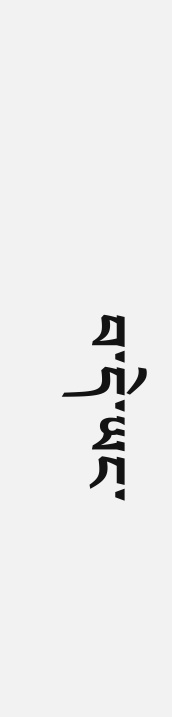བ་དེ་ཡང་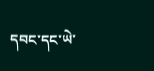དབང་དང་ཡེ་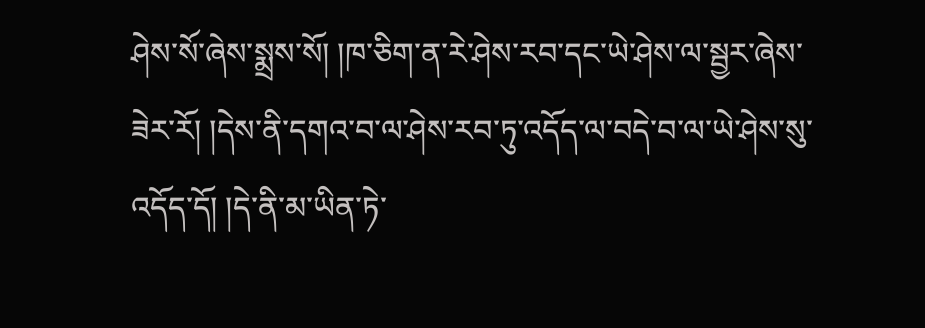ཤེས་སོ་ཞེས་སྨྲས་སོ། །ཁ་ཅིག་ན་རེ་ཤེས་རབ་དང་ཡེ་ཤེས་ལ་སྦྱར་ཞེས་ཟེར་རོ། །དེས་ནི་དགའ་བ་ལ་ཤེས་རབ་ཏུ་འདོད་ལ་བདེ་བ་ལ་ཡེ་ཤེས་སུ་འདོད་དོ། །དེ་ནི་མ་ཡིན་ཏེ་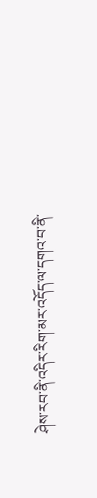ཤེས་རབ་ནི་འདིར་རིག་མར་འདོད་ལ་དགའ་བ་ནི་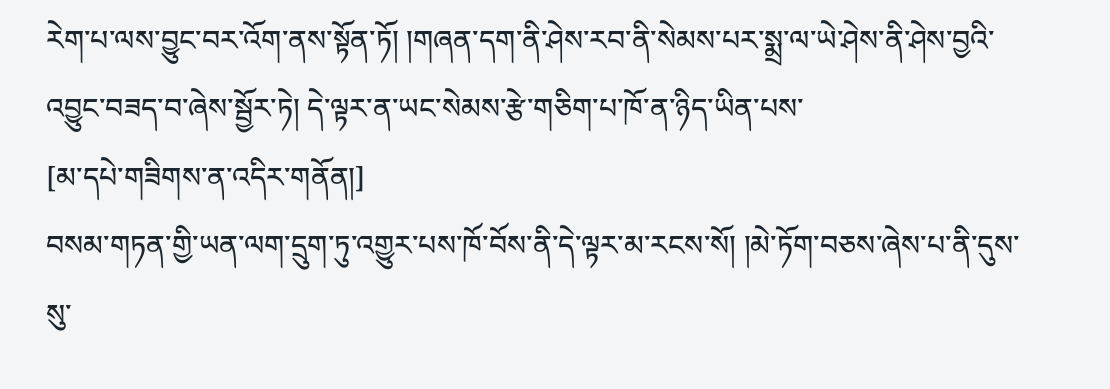རེག་པ་ལས་བྱུང་བར་འོག་ནས་སྟོན་ཏོ། །གཞན་དག་ནི་ཤེས་རབ་ནི་སེམས་པར་སྨྲ་ལ་ཡེ་ཤེས་ནི་ཤེས་བྱའི་འབྱུང་བཟད་བ་ཞེས་སྦྱོར་ཏེ། དེ་ལྟར་ན་ཡང་སེམས་རྩེ་གཅིག་པ་ཁོ་ན་ཉིད་ཡིན་པས་
[མ་དཔེ་གཟིགས་ན་འདིར་གནོན།]
བསམ་གཏན་གྱི་ཡན་ལག་དྲུག་ཏུ་འགྱུར་པས་ཁོ་བོས་ནི་དེ་ལྟར་མ་རངས་སོ། །མེ་ཏོག་བཅས་ཞེས་པ་ནི་དུས་སུ་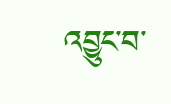འབྱུང་བ་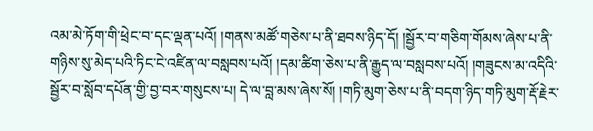འམ་མེ་ཏོག་གི་ཕྲེང་བ་དང་ལྡན་པའོ། །གནས་མཚོ་གཅེས་པ་ནི་ཐབས་ཉིད་དོ། །སྦྱོར་བ་གཅིག་གོམས་ཞེས་པ་ནི་གཉིས་སུ་མེད་པའི་ཏིང་ངེ་འཛིན་ལ་བསླབས་པའོ། །དམ་ཚིག་ཅེས་པ་ནི་རྒྱུད་ལ་བསླབས་པའོ། །གཟུངས་མ་འདིའི་སྦྱོར་བ་སློབ་དཔོན་གྱི་བྱ་བར་གསུངས་པ། དེ་ལ་བླ་མས་ཞེས་སོ། །གཏི་མུག་ཅེས་པ་ནི་བདག་ཉིད་གཏི་མུག་རྡོ་རྗེར་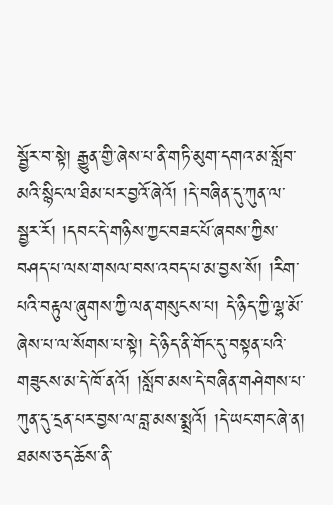སྦྱོར་བ་སྟེ། རྒྱུན་གྱི་ཞེས་པ་ནི་གཏི་མུག་དགའ་མ་སློབ་མའི་སྙིང་ལ་ཐིམ་པར་བྱའོ་ཞེའོ། །དེ་བཞིན་དུ་ཀུན་ལ་སྦྱར་རོ། །དབང་དེ་གཉིས་ཀྱང་བཟང་པོ་ཞབས་ཀྱིས་བཤད་པ་ལས་གསལ་བས་འབད་པ་མ་བྱས་སོ། །རིག་པའི་བརྟུལ་ཞུགས་ཀྱི་ལན་གསུངས་པ། དེ་ཉིད་ཀྱི་ལྷ་མོ་ཞེས་པ་ལ་སོགས་པ་སྟེ། དེ་ཉིད་ནི་གོང་དུ་བསྟན་པའི་གཟུངས་མ་དེ་ཁོ་ནའོ། །སློབ་མས་དེ་བཞིན་གཤེགས་པ་ཀུན་དུ་དྲན་པར་བྱས་ལ་བླ་མས་སྨྲའོ། །དེ་ཡང་གང་ཞེ་ན། ཐམས་ཅད་ཆོས་ནི་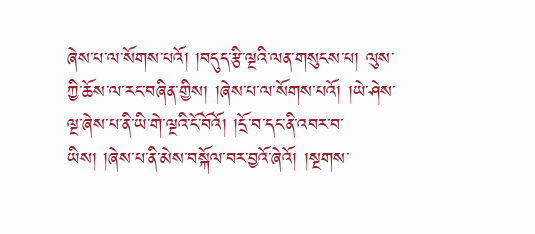ཞེས་པ་ལ་སོགས་པའོ། །བདུད་རྩི་ལྔའི་ལན་གསུངས་པ། ལུས་ཀྱི་ཆོས་ལ་རང་བཞིན་གྱིས། །ཞེས་པ་ལ་སོགས་པའོ། །ཡེ་ཤེས་ལྔ་ཞེས་པ་ནི་ཡི་གེ་ལྔའི་ངོ་བོའོ། །དྲོ་བ་དང་ནི་འབར་བ་ཡིས། །ཞེས་པ་ནི་མེས་བསྐོལ་བར་བྱའོ་ཞེའོ། །སྔགས་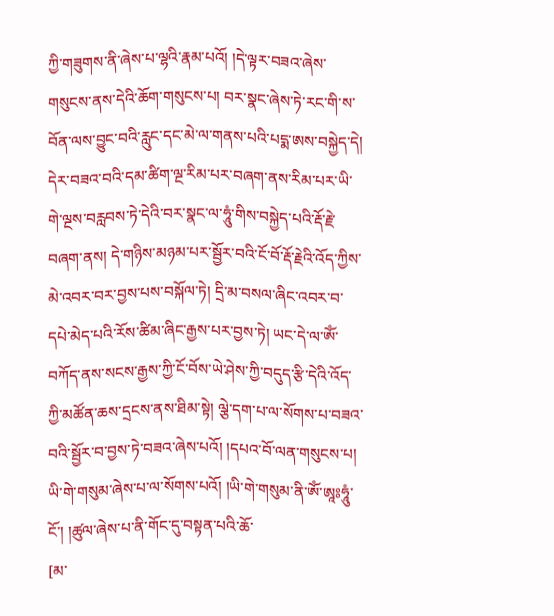ཀྱི་གཟུགས་ནི་ཞེས་པ་ལྷའི་རྣམ་པའོ། །དེ་ལྟར་བཟའ་ཞེས་གསུངས་ནས་དེའི་ཆོག་གསུངས་པ། བར་སྣང་ཞེས་ཏེ་རང་གི་ས་བོན་ལས་བྱུང་བའི་རླུང་དང་མེ་ལ་གནས་པའི་པདྨ་ཨས་བསྐྱེད་དེ། དེར་བཟའ་བའི་དམ་ཚིག་ལྔ་རིམ་པར་བཞག་ནས་རིམ་པར་ཡི་གེ་ལྔས་བརླབས་ཏེ་དེའི་བར་སྣང་ལ་ཧཱུཾ་གིས་བསྐྱེད་པའི་རྡོ་རྗེ་བཞག་ནས། དེ་གཉིས་མཉམ་པར་སྦྱོར་བའི་ངོ་བོ་རྡོ་རྗེའི་འོད་ཀྱིས་མེ་འབར་བར་བྱས་པས་བསྐོལ་ཏེ། དྲི་མ་བསལ་ཞིང་འབར་བ་དཔེ་མེད་པའི་རོས་ཚིམ་ཞིང་རྒྱས་པར་བྱས་ཏེ། ཡང་དེ་ལ་ཨོཾ་བཀོད་ནས་སངས་རྒྱས་ཀྱི་ངོ་བོས་ཡེ་ཤེས་ཀྱི་བདུད་རྩི་དེའི་འོད་ཀྱི་མཚོན་ཆས་དྲངས་ནས་ཐིམ་སྟེ། ལྕེ་དག་པ་ལ་སོགས་པ་བཟའ་བའི་སྦྱོར་བ་བྱས་ཏེ་བཟའ་ཞེས་པའོ། །དཔའ་བོ་ལན་གསུངས་པ། ཡི་གེ་གསུམ་ཞེས་པ་ལ་སོགས་པའོ། །ཡི་གེ་གསུམ་ནི་ཨོཾ་ཨཱཿཧཱུཾ་ངོ་། །ཚུལ་ཞེས་པ་ནི་གོང་དུ་བསྟན་པའི་ཆོ་
[མ་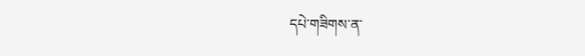དཔེ་གཟིགས་ན་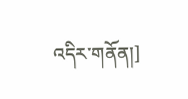འདིར་གནོན།]